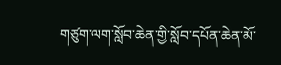གཙུག་ལག་སློབ་ཆེན་གྱི་སློབ་དཔོན་ཆེན་མོ་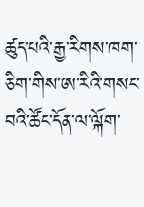ཚུད་པའི་རྒྱ་རིགས་ཁག་ཅིག་གིས་ཨ་རིའི་གསང་བའི་ཚོང་དོན་ལ་ལྐོག་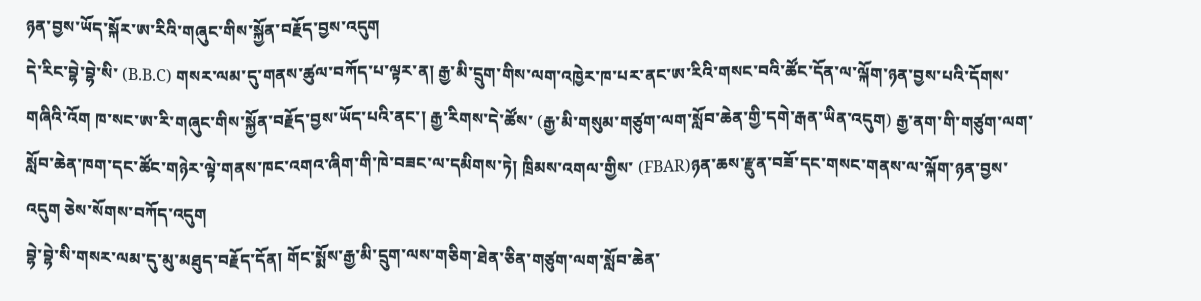ཉན་བྱས་ཡོད་སྐོར་ཨ་རིའི་གཞུང་གིས་སྐྱོན་བརྗོད་བྱས་འདུག
དེ་རིང་བྷེ་བྷེ་སི་ (B.B.C) གསར་ལམ་དུ་གནས་ཚུལ་བཀོད་པ་ལྟར་ན། རྒྱ་མི་དྲུག་གིས་ལག་འཁྱེར་ཁ་པར་ནང་ཨ་རིའི་གསང་བའི་ཚོང་དོན་ལ་ལྐོག་ཉན་བྱས་པའི་དོགས་གཞིའི་འོག ཁ་སང་ཨ་རི་གཞུང་གིས་སྐྱོན་བརྗོད་བྱས་ཡོད་པའི་ནང་། རྒྱ་རིགས་དེ་ཚོས་ (རྒྱ་མི་གསུམ་གཙུག་ལག་སློབ་ཆེན་གྱི་དགེ་རྒན་ཡིན་འདུག) རྒྱ་ནག་གི་གཙུག་ལག་སློབ་ཆེན་ཁག་དང་ཚོང་གཉེར་ལྟེ་གནས་ཁང་འགའ་ཞིག་གི་ཁེ་བཟང་ལ་དམིགས་ཏེ། ཁྲིམས་འགལ་གྱིས་ (FBAR)ཉན་ཆས་རྫུན་བཟོ་དང་གསང་གནས་ལ་ལྐོག་ཉན་བྱས་འདུག ཅེས་སོགས་བཀོད་འདུག
བྷེ་བྷེ་སི་གསར་ལམ་དུ་མུ་མཐུད་བརྗོད་དོན། གོང་སྨོས་རྒྱ་མི་དྲུག་ལས་གཅིག་ཐེན་ཅིན་གཙུག་ལག་སློབ་ཆེན་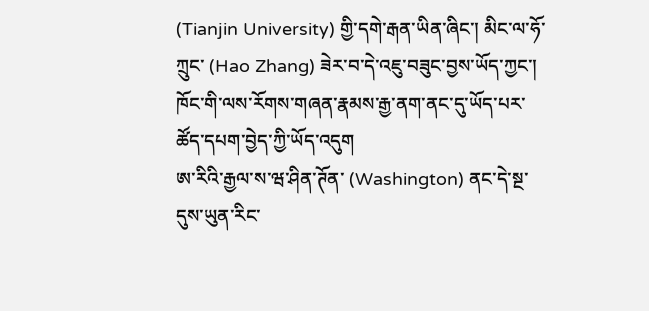(Tianjin University) གྱི་དགེ་རྒན་ཡིན་ཞིང་། མིང་ལ་ཧོ་ཀྲུང་ (Hao Zhang) ཟེར་བ་དེ་འཇུ་བཟུང་བྱས་ཡོད་ཀྱང་། ཁོང་གི་ལས་རོགས་གཞན་རྣམས་རྒྱ་ནག་ནང་དུ་ཡོད་པར་ཚོད་དཔག་བྱེད་ཀྱི་ཡོད་འདུག
ཨ་རིའི་རྒྱལ་ས་ཝ་ཤིན་ཊོན་ (Washington) ནང་དེ་སྔ་དུས་ཡུན་རིང་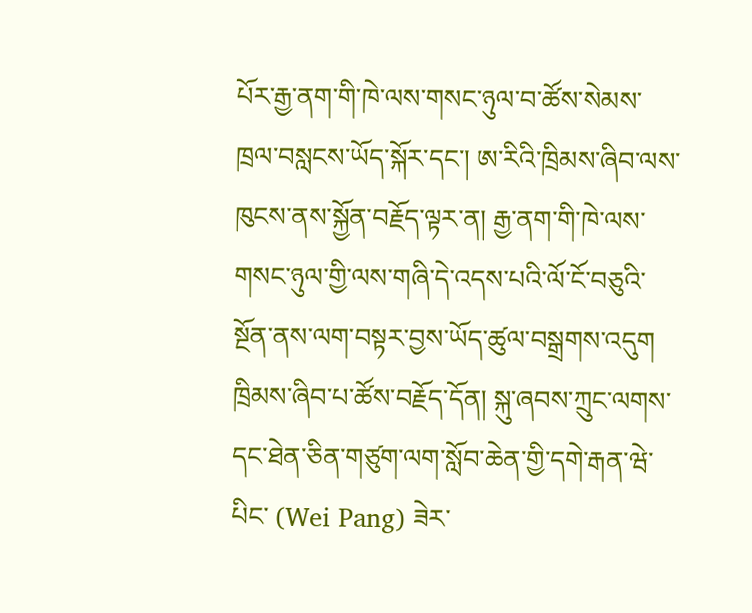པོར་རྒྱ་ནག་གི་ཁེ་ལས་གསང་ཉུལ་བ་ཚོས་སེམས་ཁྲལ་བསླངས་ཡོད་སྐོར་དང་། ཨ་རིའི་ཁྲིམས་ཞིབ་ལས་ཁུངས་ནས་སྐྱོན་བརྗོད་ལྟར་ན། རྒྱ་ནག་གི་ཁེ་ལས་གསང་ཉུལ་གྱི་ལས་གཞི་དེ་འདས་པའི་ལོ་ངོ་བཅུའི་སྔོན་ནས་ལག་བསྟར་བྱས་ཡོད་ཚུལ་བསྒྲགས་འདུག
ཁྲིམས་ཞིབ་པ་ཚོས་བརྗོད་དོན། སྐུ་ཞབས་ཀྲུང་ལགས་དང་ཐེན་ཅིན་གཙུག་ལག་སློབ་ཆེན་གྱི་དགེ་རྒན་ཝེ་པིང་ (Wei Pang) ཟེར་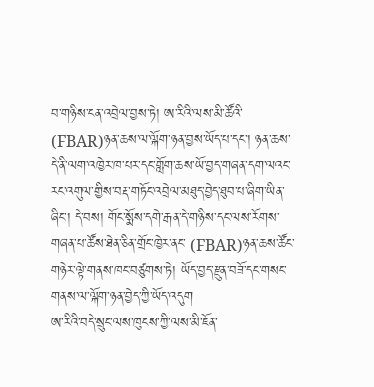བ་གཉིས་ངན་འབྲེལ་བྱས་ཏེ། ཨ་རིའི་ལས་མི་ཚོའི་ (FBAR)ཉན་ཆས་ལ་ལྐོག་ཉན་བྱས་ཡོད་པ་དང་། ཉན་ཆས་དེ་ནི་ལག་འཁྱེར་ཁ་པར་དང་གློག་ཆས་ཡོ་བྱད་གཞན་དག་ལའང་རང་འགུལ་གྱིས་བརྡ་གཏོང་འབྲེལ་མཐུད་བྱེད་ཐུབ་པ་ཞིག་ཡིན་ཞིང་། དེ་བས། གོང་སྨོས་དགེ་རྒན་དེ་གཉིས་དང་ལས་རོགས་གཞན་པ་ཚོས་ཐེན་ཅིན་གྲོང་ཁྱེར་ནང་ (FBAR)ཉན་ཆས་ཚོང་གཉེར་ལྟེ་གནས་ཁང་བཙུགས་ཏེ། ཡོད་བྱད་རྫུན་བཟོ་དང་གསང་གནས་ལ་ལྐོག་ཉན་བྱེད་ཀྱི་ཡོད་འདུག
ཨ་རིའི་བདེ་སྲུང་ལས་ཁུངས་ཀྱི་ལས་མི་ཇོན་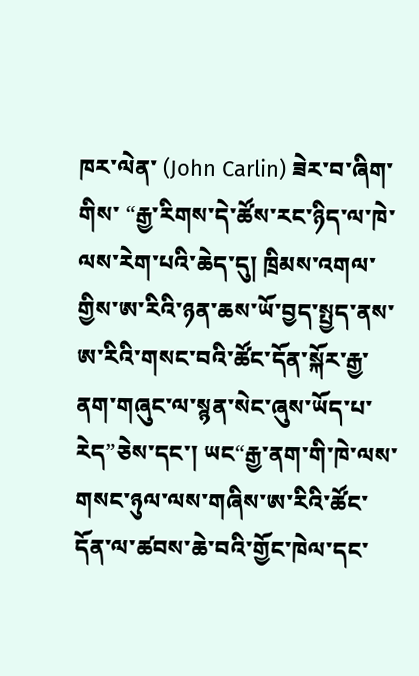ཁར་ལེན་ (John Carlin) ཟེར་བ་ཞིག་གིས་ “རྒྱ་རིགས་དེ་ཚོས་རང་ཉིད་ལ་ཁེ་ལས་རེག་པའི་ཆེད་དུ། ཁྲིམས་འགལ་གྱིས་ཨ་རིའི་ཉན་ཆས་ཡོ་བྱད་སྤྱད་ནས་ཨ་རིའི་གསང་བའི་ཚོང་དོན་སྐོར་རྒྱ་ནག་གཞུང་ལ་སྙན་སེང་ཞུས་ཡོད་པ་རེད”ཅེས་དང་། ཡང“རྒྱ་ནག་གི་ཁེ་ལས་གསང་ཉུལ་ལས་གཞིས་ཨ་རིའི་ཚོང་དོན་ལ་ཚབས་ཆེ་བའི་གྱོང་ཁེལ་དང་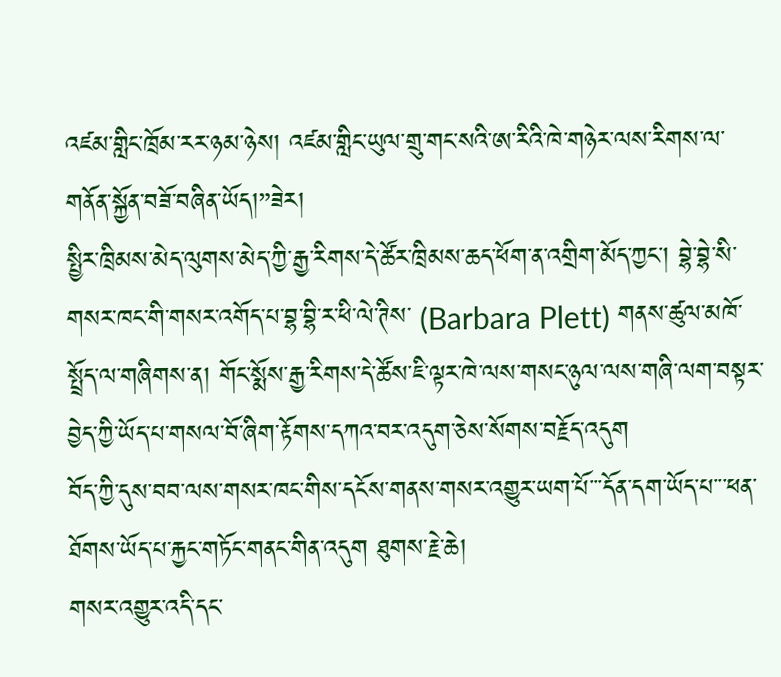འཛམ་གླིང་ཁྲོམ་རར་ཉམ་ཉེས། འཛམ་གླིང་ཡུལ་གྲུ་གང་སའི་ཨ་རིའི་ཁེ་གཉེར་ལས་རིགས་ལ་གནོན་སྐྱོན་བཟོ་བཞིན་ཡོད།”ཟེར།
སྤྱིར་ཁྲིམས་མེད་ལུགས་མེད་ཀྱི་རྒྱ་རིགས་དེ་ཚོར་ཁྲིམས་ཆད་ཕོག་ན་འགྲིག་མོད་ཀྱང་། བྷེ་བྷེ་སི་གསར་ཁང་གི་གསར་འགོད་པ་བྷ་བྷི་ར་ཕི་ལེ་ཊིས་ (Barbara Plett) གནས་ཚུལ་མཁོ་སྤྲོད་ལ་གཞིགས་ན། གོང་སྨོས་རྒྱ་རིགས་དེ་ཚོས་ཇི་ལྟར་ཁེ་ལས་གསང་ཉུལ་ལས་གཞི་ལག་བསྟར་བྱེད་ཀྱི་ཡོད་པ་གསལ་བོ་ཞིག་རྟོགས་དཀའ་བར་འདུག་ཅེས་སོགས་བརྗོད་འདུག
བོད་ཀྱི་དུས་བབ་ལས་གསར་ཁང་གིས་དངོས་གནས་གསར་འགྱུར་ཡག་པོ་་་དོན་དག་ཡོད་པ་་་ཕན་ཐོགས་ཡོད་པ་རྐྱང་གཏོང་གནང་གིན་འདུག ཐུགས་རྗེ་ཆེ།
གསར་འགྱུར་འདི་དང་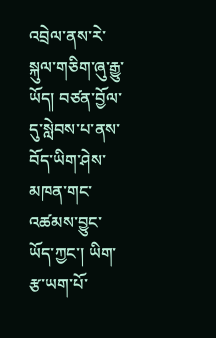འབྲེལ་ནས་རེ་སྐུལ་གཅིག་ཞུ་རྒྱུ་ཡོད། བཙན་བྱོལ་དུ་སླེབས་པ་ནས་བོད་ཡིག་ཤེས་མཁན་གང་འཚམས་བྱུང་ཡོད་ཀྱང་། ཡིག་རྩ་ཡག་པོ་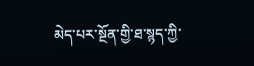མེད་པར་སྔོན་གྱི་ཐ་སྙད་ཀྱི་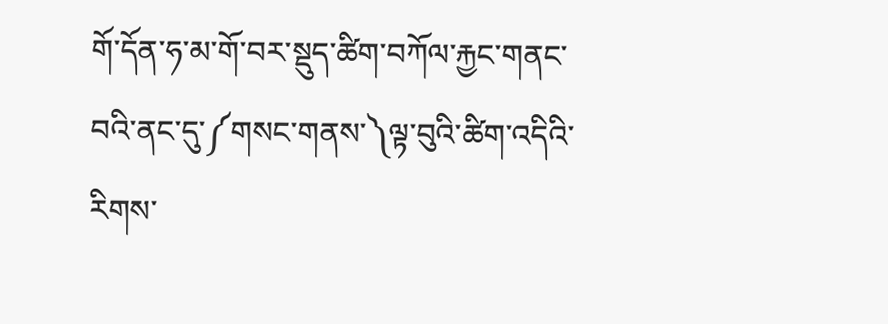གོ་དོན་ཧ་མ་གོ་བར་སྡུད་ཚིག་བཀོལ་རྐྱང་གནང་བའི་ནང་དུ་༼གསང་གནས་༽ལྟ་བུའི་ཚིག་འདིའི་རིགས་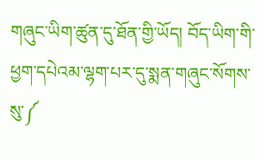གཞུང་ཡིག་ཚུན་དུ་ཐོན་གྱི་ཡོད། བོད་ཡིག་གི་ཕྱག་དཔེའམ་ལྷག་པར་དུ་སྨན་གཞུང་སོགས་སུ་༼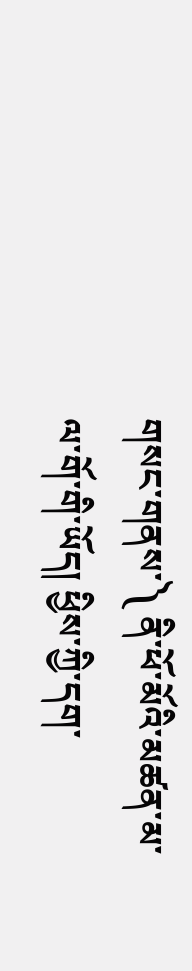གསང་གནས་༽ ནི་ཕོ་མོའི་མཚན་མ་ལ་གོ་གི་ཡོད། ཕྱིས་ཀྱི་དག་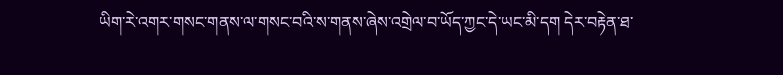ཡིག་རེ་འགར་གསང་གནས་ལ་གསང་བའི་ས་གནས་ཞེས་འགྲེལ་བ་ཡོད་ཀྱང་དེ་ཡང་མི་དག དེར་བརྟེན་ཐ་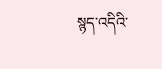སྙད་འདིའི་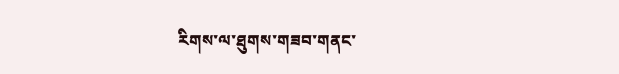རིགས་ལ་ཐུགས་གཟབ་གནང་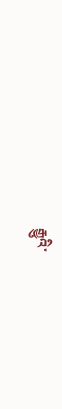རྒྱུའི་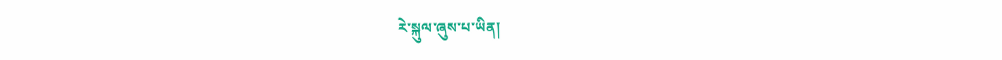རེ་སྐུལ་ཞུས་པ་ཡིན།